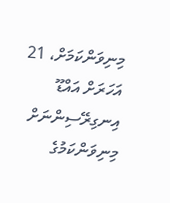މިނިވަންކަމަށް، 21 އަހަރަށް އައްޑޫ އިނގިރޭސިންނަށް
މިނިވަންކަމުގެ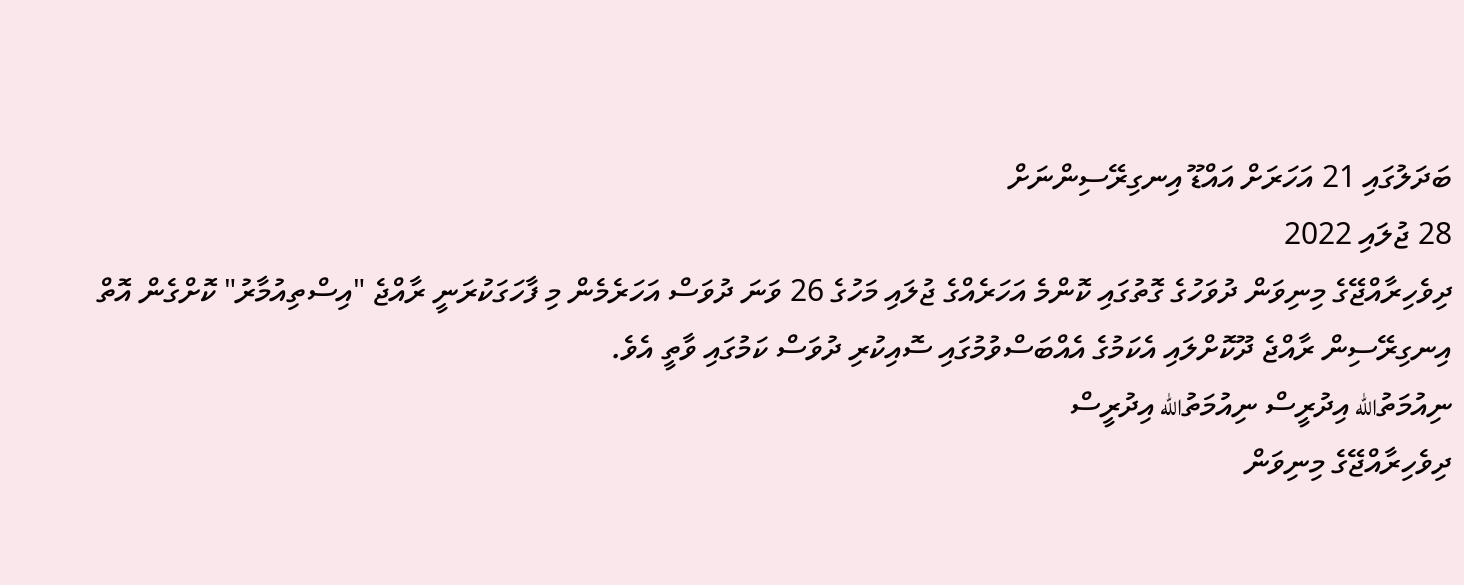ބަދަލުގައި 21 އަހަރަށް އައްޑޫ އިނގިރޭސިންނަށް
28 ޖުލައި 2022
ދިވެހިރާއްޖޭގެ މިނިވަން ދުވަހުގެ ގޮތުގައި ކޮންމެ އަހަރެއްގެ ޖުލައި މަހުގެ 26 ވަނަ ދުވަސް އަހަރެމެން މި ފާހަގަކުރަނީ ރާއްޖެ "އިސްތިއުމާރު" ކޮށްގެން އޮތް އިނގިރޭސިން ރާއްޖެ ދޫކޮށްލައި އެކަމުގެ އެއްބަސްވުމުގައި ސޮއިކުރި ދުވަސް ކަމުގައި ވާތީ އެވެ.
ނިއުމަތުالله އިދުރީސް ނިއުމަތުالله އިދުރީސް
ދިވެހިރާއްޖޭގެ މިނިވަން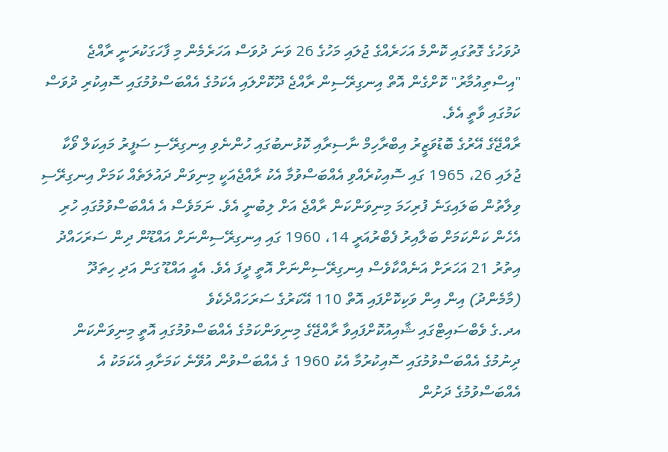ދުވަހުގެ ގޮތުގައި ކޮންމެ އަހަރެއްގެ ޖުލައި މަހުގެ 26 ވަނަ ދުވަސް އަހަރެމެން މި ފާހަގަކުރަނީ ރާއްޖެ "އިސްތިއުމާރު" ކޮށްގެން އޮތް އިނގިރޭސިން ރާއްޖެ ދޫކޮށްލައި އެކަމުގެ އެއްބަސްވުމުގައި ސޮއިކުރި ދުވަސް ކަމުގައި ވާތީ އެވެ.
ރާއްޖޭގެ އޭރުގެ ބޮޑުވަޒީރު އިބްރާހިމް ނާސިރާއި ކޮޅުނބުގައި ހުންނެވި އިނގިރޭސި ސަފީރު މައިކަލް ވޯކާ ޖުލައި 26، 1965 ގައި ސޮއިކުރެއްވި އެއްބަސްވުމާ އެކު ރާއްޖެއަކީ މިނިވަން ދައުލަތެއް ކަމަށް އިނގިރޭސި ވިލާތުން ބަލައިގަނެ ފުރިހަމަ މިނިވަންކަން ރާއްޖެ އަށް ލިބުނީ އެވެ. ނަމަވެސް އެ އެއްބަސްވުމުގައި ހުރި އެހެން ކަންކަމަށް ބަލާއިރު ފެބްރުއަރީ 14، 1960 ގައި އިނގިރޭސިންނަށް އައްޑޫން ދިން ސަރަހައްދު އިތުރު 21 އަހަރަށް އަނެއްކާވެސް އިނގިރޭސިންނަށް އޮތީ ދީފަ އެވެ. އެއީ އައްޑޫ ގަން އަދި ހިތަދޫ (މާމެންދު) އިން އިން ވަކިކޮށްފައި އޮތް 110 އޭކަރުގެ ސަރަހައްދެކެވެ
އދ.ގެ ވެބްސައިޓްގައި ޝާއިއުކޮށްފައިވާ ރާއްޖޭގެ މިނިވަންކަމުގެ އެއްބަސްވުމުގައި އޮތީ މިނިވަންކަން ދިނުމުގެ އެއްބަސްވުމުގައި ސޮއިކުރުމާ އެކު 1960 ގެ އެއްބަސްވުން އުވޭނެ ކަމަށާއި އެކަމަކު އެ އެއްބަސްވުމުގެ ދަށުން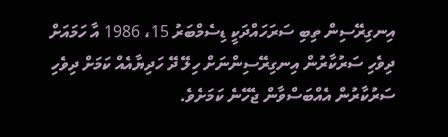އިނގިރޭސިން ތިބި ސަރަހައްދަކީ ޑިސެމްބަރު 15، 1986 އާ ހަމައަށް ދިވެހި ސަރުކާރުން އިނގިރޭސިންނަށް ހިލޭ ދޭ ހަދިޔާއެއް ކަމަށް ދިވެހި ސަރުކާރުން އެއްބަސްވާން ޖެހޭނެ ކަމަށެވެ.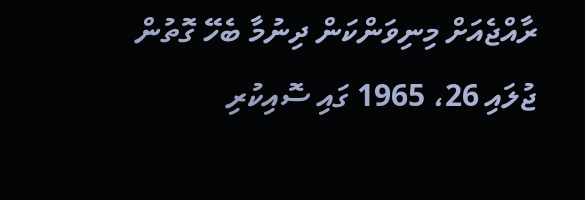ރާއްޖެއަށް މިނިވަންކަން ދިނުމާ ބެހޭ ގޮތުން ޖުލައި 26، 1965 ގައި ސޮއިކުރި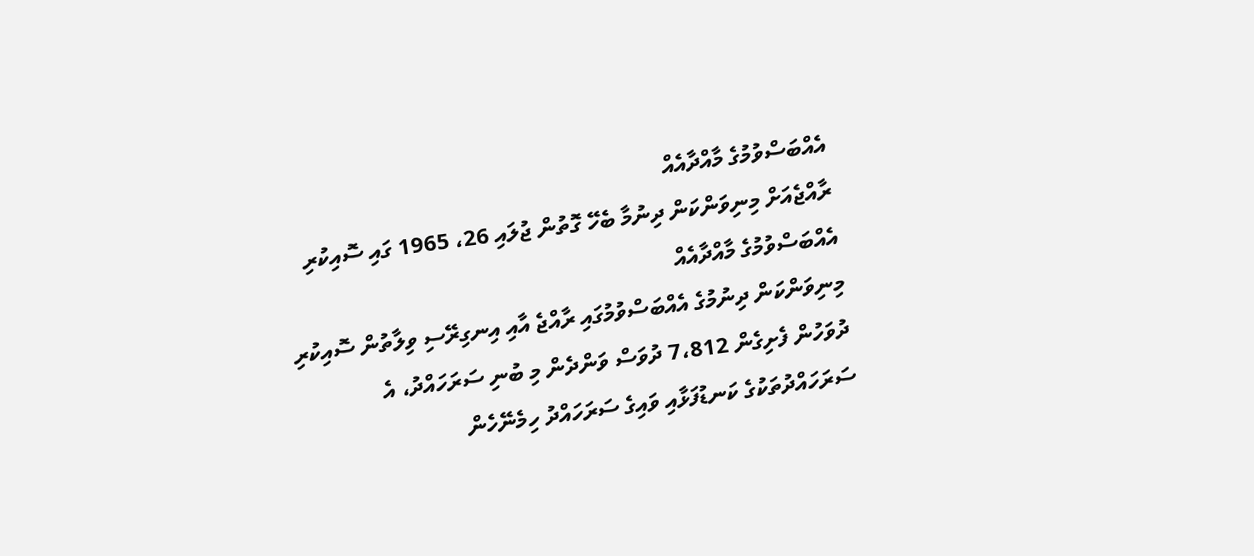އެއްބަސްވުމުގެ މާއްދާއެއް
ރާއްޖެއަށް މިނިވަންކަން ދިނުމާ ބެހޭ ގޮތުން ޖުލައި 26، 1965 ގައި ސޮއިކުރި އެއްބަސްވުމުގެ މާއްދާއެއް
މިނިވަންކަން ދިނުމުގެ އެއްބަސްވުމުގައި ރާއްޖެ އާއި އިނގިރޭސި ވިލާތުން ސޮއިކުރި ދުވަހުން ފެށިގެން 7،812 ދުވަސް ވަންދެން މި ބުނި ސަރަހައްދު، އެ ސަރަހައްދުތަކުގެ ކަނޑުފަޅާއި ވައިގެ ސަރަހައްދު ހިމެނޭހެން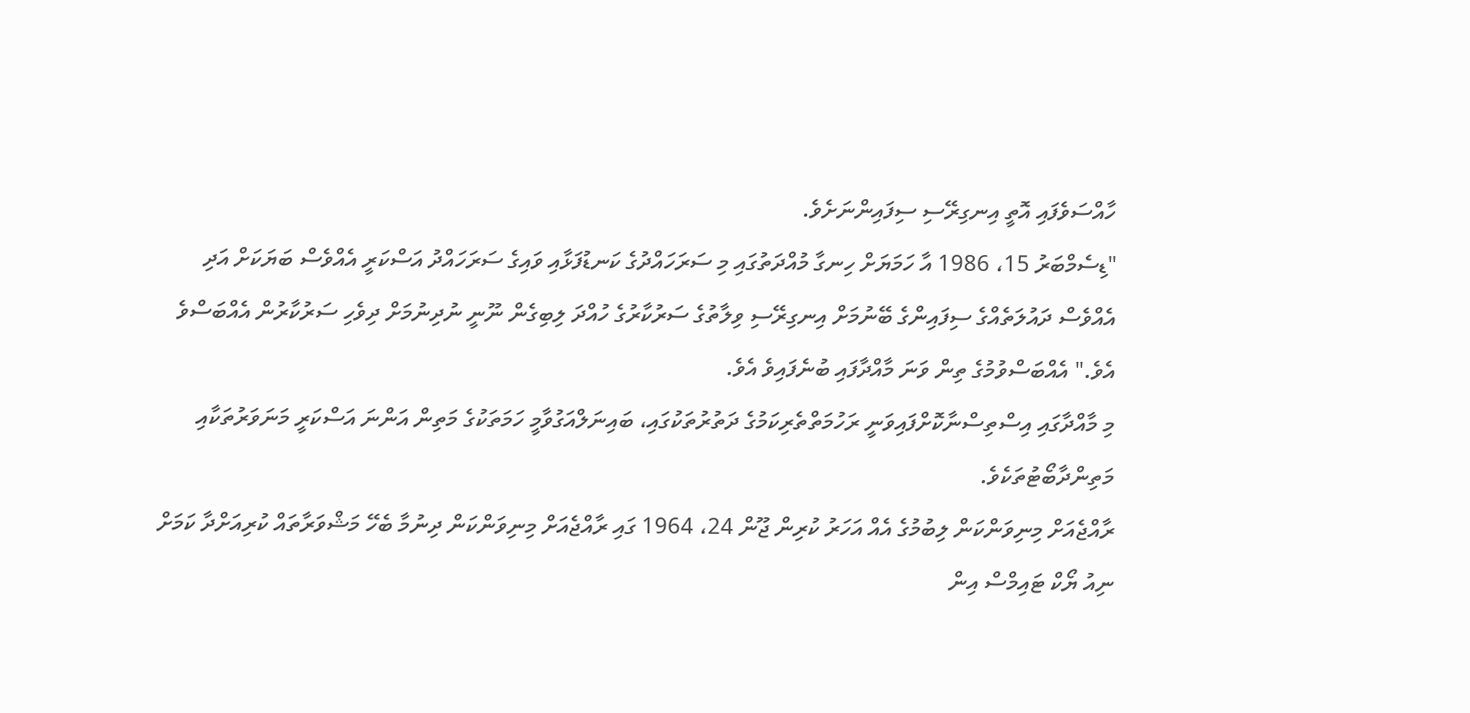ހާއްސަވެފައި އޮތީ އިނގިރޭސި ސިފައިންނަށެވެ.
"ޑިސެމްބަރު 15، 1986 އާ ހަމަޔަށް ހިނގާ މުއްދަތުގައި މި ސަރަހައްދުގެ ކަނޑުފަޅާއި ވައިގެ ސަރަހައްދު އަސްކަރީ އެއްވެސް ބަޔަކަށް އަދި އެއްވެސް ދައުލަތެއްގެ ސިފައިންގެ ބޭނުމަށް އިނގިރޭސި ވިލާތުގެ ސަރުކާރުގެ ހުއްދަ ލިބިގެން ނޫނީ ނުދިނުމަށް ދިވެހި ސަރުކާރުން އެއްބަސްވެ އެވެ." އެއްބަސްވުމުގެ ތިން ވަނަ މާއްދާފައި ބުނެފައިވެ އެވެ.
މި މާއްދާގައި އިސްތިސްނާކޮށްފައިވަނީ ރަހުމަތްތެރިކަމުގެ ދަތުރުތަކުގައި، ބައިނަލްއަގުވާމީ ހަމަތަކުގެ މަތިން އަންނަ އަސްކަރީ މަނަވަރުތަކާއި މަތިންދާބޯޓުތަކެވެ.
ރާއްޖެއަށް މިނިވަންކަން ލިބުމުގެ އެއް އަހަރު ކުރިން ޖޫން 24، 1964 ގައި ރާއްޖެއަށް މިނިވަންކަން ދިނުމާ ބެހޭ މަޝްވަރާތައް ކުރިއަށްދާ ކަމަށް ނިއު ޔޯކް ޓައިމްސް އިން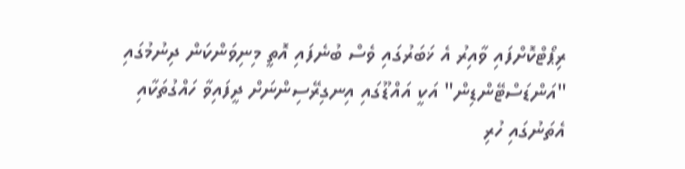ރިޕޯޓްކޮށްފައި ވާއިރު އެ ޚަބަރުގައި ވެސް ބުނެފައި އޮތީ މިނިވަންކަން ދިނުމުގައި "އަންޑަސްޓޭންޑިން" އަކީ އައްޑޫގައި އިނގިރޭސިންނަށް ދީފައިވާ ހައްގުތަކާއި އެތަނުގައި ހުރި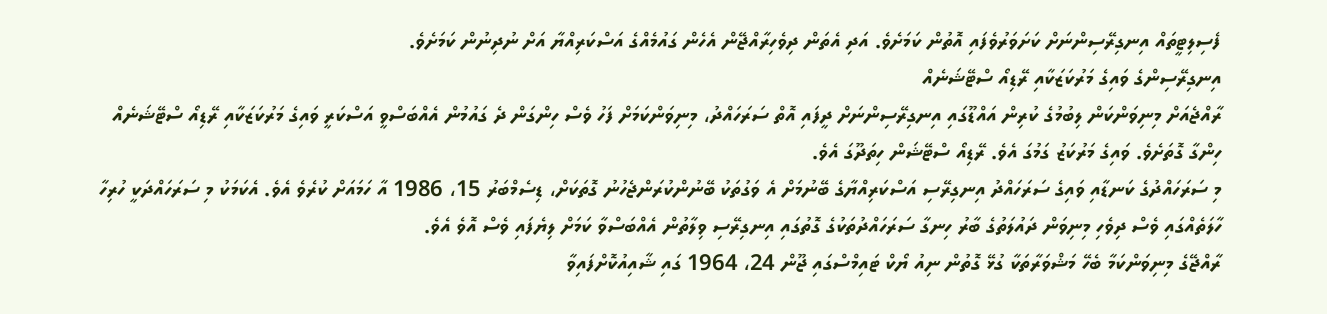ފެސިލިޓީތައް އިނގިރޭސިންނަށް ކަށަވަރުވެފައި އޮތުން ކަމަށެވެ. އަދި އެތަން ދިވެހިރާއްޖޭން އެހެން ގައުމެއްގެ އަސްކަރިއްޔާ އަށް ނުދިނުން ކަމަށެވެ.
އިނގިރޭސިންގެ ވައިގެ މަރުކަޒަކާއި ރޭޑިއޯ ސްޓޭޝަނެއް
ރާއްޖެއަށް މިނިވަންކަން ލިބުމުގެ ކުރިން އައްޑޫގައި އިނގިރޭސިންނަށް ދީފައި އޮތް ސަރަހައްދު، މިނިވަންކަމަށް ފަހު ވެސް ހިންގަން ދެ ގައުމުން އެއްބަސްވީ އަސްކަރީ ވައިގެ މަރުކަޒަކާއި ރޭޑިއޯ ސްޓޭޝަނެއް ހިންގާ ގޮތަށެވެ. ވައިގެ މަރުކަޒު ގަމުގަ އެވެ. ރޭޑިއޯ ސްޓޭޝަން ހިތަދޫގަ އެވެ.
މި ސަރަހައްދުގެ ކަނޑާއި ވައިގެ ސަރަހައްދު އިނގިރޭސި އަސްކަރިއްޔާގެ ބޭނުމަށް އެ ވަގުތަކު ބޭނުންކުރަންޖެހުނު ގޮތަކަށް، ޑިސެމްބަރު 15، 1986 އާ ހަމައަށް ކުރެވެ އެވެ. އެކަމަކު މި ސަރަހައްދަކީ ހުރިހާ ހާލަތެއްގައި ވެސް ދިވެހި މިނިވަން ދައުލަތުގެ ބާރު ހިނގާ ސަރަހައްދުތަކުގެ ގޮތުގައި އިނގިރޭސި ވިލާތުން އެއްބަސްވާ ކަމަށް ލިޔެފައި ވެސް އޮވެ އެވެ.
ރާއްޖޭގެ މިނިވަންކަމާ ބެހޭ މަޝްވަރާތަކާ ގުޅޭ ގޮތުން ނިއު ޔޯކް ޓައިމްސްގައި ޖޫން 24، 1964 ގައި ޝާއިއުކޮށްފައިވާ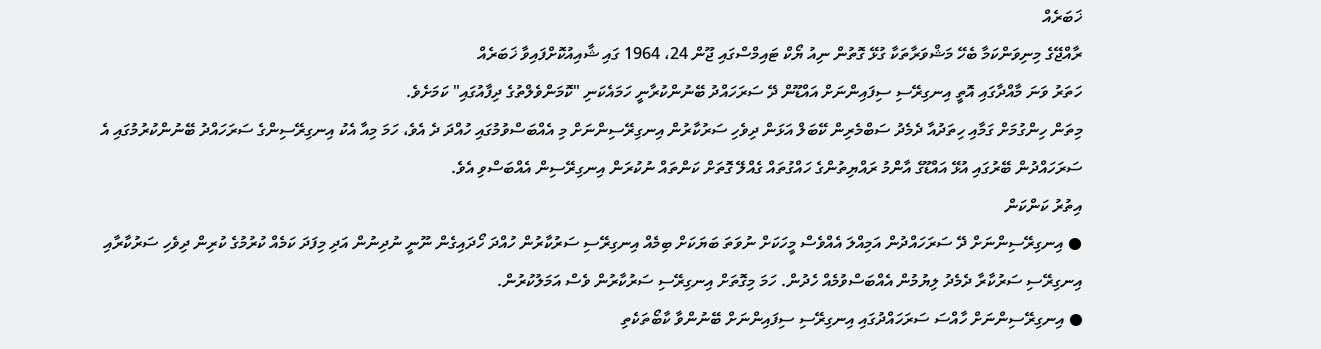ޚަބަރެއް
ރާއްޖޭގެ މިނިވަންކަމާ ބެހޭ މަޝްވަރާތަކާ ގުޅޭ ގޮތުން ނިއު ޔޯކް ޓައިމްސްގައި ޖޫން 24، 1964 ގައި ޝާއިއުކޮށްފައިވާ ޚަބަރެއް
ހަތަރު ވަނަ މާއްދާގައި އޮތީ އިނގިރޭސި ސިފައިންނަށް އައްޑޫން ދޭ ސަރަހައްދު ބޭނުންކުރާނީ ހަމައެކަނި "ކޮމަންވެލްތުގެ ދިފާއުގައި" ކަމަށެވެ.
މިތަން ހިންގުމަށް ގަމާއި ހިތަދުއާ ދެމެދު ސަބްމެރިން ކޭބަލް އަޅަން ދިވެހި ސަރުކާރުން އިނގިރޭސިންނަށް މި އެއްބަސްވުމުގައި ހުއްދަ ދެ އެވެ، ހަމަ މިއާ އެކު އިނގިރޭސިންގެ ސަރަހައްދު ބޭނުންކުރުމުގައި އެ ސަރަހައްދުން ބޭރުގައި އުޅޭ އައްޑޫގެ އާންމު ރައްޔިތުންގެ ހައްގުތައް ގެއްލޭ ގޮތަށް ކަންތައް ނުކުރަން އިނގިރޭސިން އެއްބަސްވި އެވެ.
އިތުރު ކަންކަން
● އިނގިރޭސިންނަށް ދޭ ސަރަހައްދުން އަމިއްލަ އެއްވެސް މީހަކަށް ނުވަތަ ބަޔަކަށް ބިމެއް އިނގިރޭސި ސަރުކާރުން ހުއްދަ ހޯދައިގެން ނޫނީ ނުދިނުން އަދި މިފަދަ ކަމެއް ކުރުމުގެ ކުރިން ދިވެހި ސަރުކާރާއި އިނގިރޭސި ސަރުކާރާ ދެމެދު ލިޔުމުން އެއްބަސްވުމެއް ހެދުން. ހަމަ މިގޮތަށް އިނގިރޭސި ސަރުކާރުން ވެސް އަމަލުކުރުން.
● އިނގިރޭސިންނަށް ހާއްސަ ސަރަހައްދުގައި އިނގިރޭސި ސިފައިންނަށް ބޭނުންވާ ކާބޯތަކެތި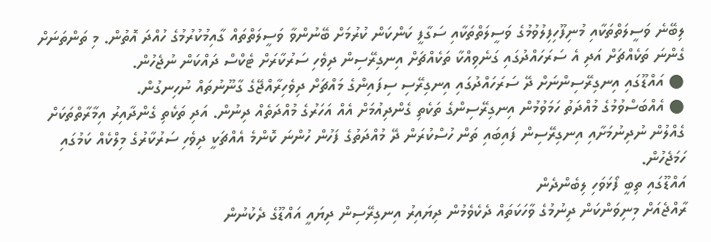ލިބޭނެ ވަސީލަތްތަކާއި މުނިފޫހިފިލުވުމުގެ ވަސީލަތްތަކާއި ސަގާފީ ކަންކަން ކުރުމަށް ބޭނުންވާ ވަސީލަތްތައް ގާއިމުކުރުމުގެ ހުއްދަ އޮތުން. މި ތަންތަނަށް ގެންނަ ތަކެއްޗަށް އަދި އެ ސަރަހައްދުގައި ގަނެވިއްކާ ތަކެއްޗަށް އިނގިރޭސިން ދިވެހި ސަރުކާރަށް ޓެކްސް ދައްކަން ނުޖެހުން.
● އައްޑޫގައި އިނގިރޭސިންނަށް ދޭ ސަރަހައްދުގައި އިނގިރޭސި ސިފައިންގެ މައްޗަށް ދިވެހިރާއްޖޭގެ ގާނޫނުތައް ނުހިނގުން.
● އެއްބަސްވުމުގެ މުއްދަތު ހަމަވުމުން އިނގިރޭސިންގެ ތަކެތި ގެންދިއުމަށް އެއް އަހަރުގެ މުއްދަތެއް ދިނުން. އަދި ތަކެތި ގެންދާއިރު އިމާރާތްތަކަށް ގެއްލުން ނުދިނުމަށާއި އިނގިރޭސިން ފައިބައި ތަން ހުސްކުރަން ދޭ މުއްދަތުގެ ފަހުން ހުންނަ ކޮންމެ އެއްޗަކީ ދިވެހި ސަރުކާރުގެ މިލްކެއް ކަމުގައި ހަމަޖެހުން.
އައްޑޫގައި ތިބީ ފޯޅަވަހި ލިބެންދެން
ރާއްޖެއަށް މިނިވަންކަން ދިނުމުގެ ވާހަކަތައް ދެކެވެމުން ދިޔައިރު އިނގިރޭސިން ދިޔައީ އައްޑޫގެ ދެކުނުން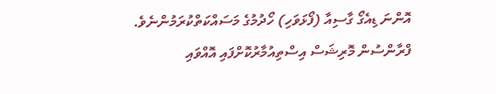އޮންނަ ޑިއެގޯ ގާސިއާ (ފޯޅަވަހި) ހޯދުމުގެ މަސައްކަތްކުރަމުންނެވެ. ފްރާންސުން މޮރިޝަސް އިސްތިއުމާރުކޮށްފައި އޮއްވައި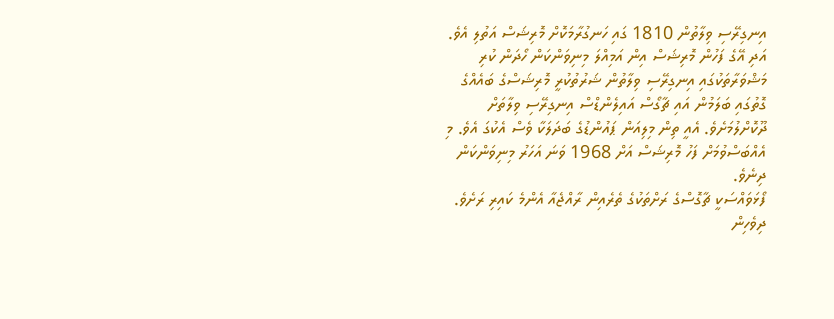އިނގިރޭސި ވިލާތުން 1810 ގައި ހަނގުރާމަކޮށް މޮރިޝަސް އަތުލި އެވެ. އަދި އޭގެ ފަހުން މޮރިޝަސް އިން އަމިއްލަ މިނިވަންކަން ހޯދަން ކުރި މަޝްވަރާތަކުގައި އިނގިރޭސި ވިލާތުން ޝަރުތުކުރީ މޮރިޝަސްގެ ބައެއްގެ ގޮތުގައި ބަލަމުން އައި ޗާގޯސް އައިލެންޑްސް އިނގިރޭސި ވިލާތަށް ދޫކޮށްލުމަށެވެ. އެއީ ތިން މިލިއަން ޕައުންޑުގެ ބަދަލަކާ ވެސް އެކުގަ އެވެ. މި އެއްބަސްވުމަށް ފަހު މޮރިޝަސް އަށް 1968 ވަނަ އަހަރު މިނިވަންކަން ދިނެވެ.
ފޯޅަވައްސަކީ ޗާގޮސްގެ ރަށްތަކުގެ ތެރެއިން ރާއްޖެއާ އެންމެ ކައިރި ރަށެވެ. ދިވެހިން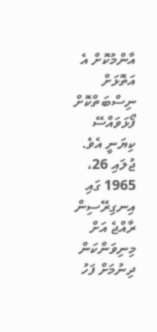އާންމުކޮށް އެ އަތޮޅަށް ނިސްބަތްކޮށް ފޯޅަވައްސޭ ކިޔަނީ އެވެ.
ޖުލައި 26، 1965 ގައި އިނގިރޭސިން ރާއްޖެ އަށް މިނިވަންކަން ދިނުމަށް ފަހު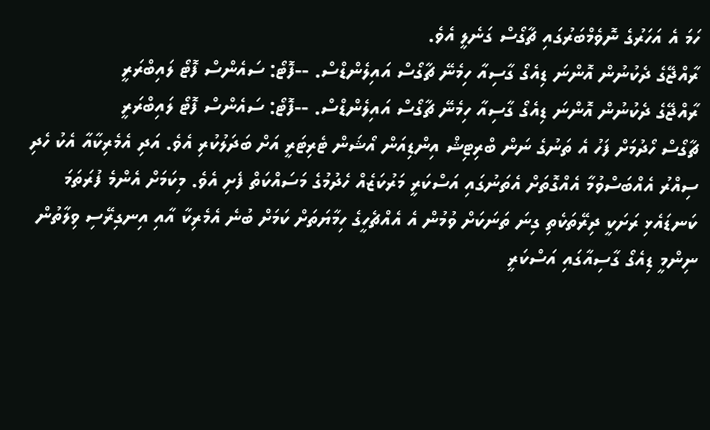ހަމަ އެ އަހަރުގެ ނޮވެމްބަރުގައި ޗާގޯސް ގަނެލީ އެވެ.
ރާއްޖޭގެ ދެކުނުން އޮންނަ ޑިއެގޯ ގާސިއާ ހިމެނޭ ޗާގޯސް އައިލެންޑްސް. --ފޮޓޯ: ސައެންސް ފޮޓޯ ލައިބްރަރީ
ރާއްޖޭގެ ދެކުނުން އޮންނަ ޑިއެގޯ ގާސިއާ ހިމެނޭ ޗާގޯސް އައިލެންޑްސް. --ފޮޓޯ: ސައެންސް ފޮޓޯ ލައިބްރަރީ
ޗާގޯސް ހޯދުމަށް ފަހު އެ ތަނުގެ ނަން ބްރިޓިޝް އިންޑިއަން އޯޝަން ޓެރިޓަރީ އަށް ބަދަލުކުރި އެވެ. އަދި އެމެރިކާއާ އެކު ހެދި ސިއްރު އެއްބަސްވުމާ އެއްގޮތަށް އެތަނުގައި އަސްކަރީ މަރުކަޒެއް ހެދުމުގެ މަސައްކަތް ފެށި އެވެ. މިކަމަށް އެންމެ ފުރަތަމަ ކަނޑައެޅި ރަށަކީ ދިރޭތަކެތި ގިނަ ތަނަކަށް ވުމުން އެ އެއްޗެހީގެ ހިމާޔަތަށް ކަމަށް ބުނެ އެމެރިކާ އާއި އިނގިރޭސި ވިލާތުން ނިންމީ ޑިއެގޯ ގާސިއާގައި އަސްކަރީ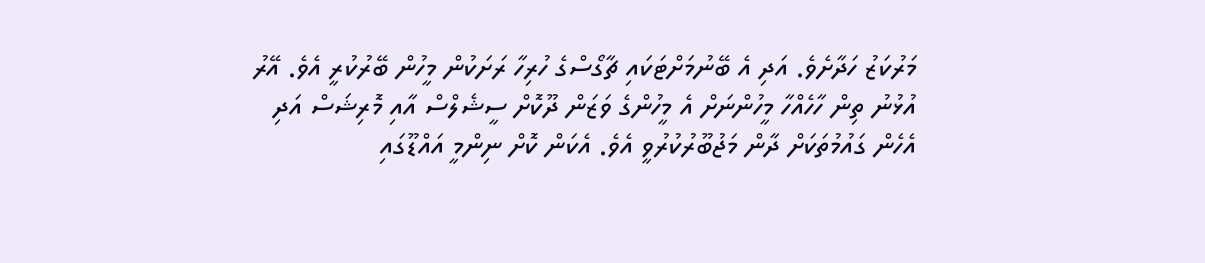މަރުކަޒު ހަދާށެވެ. އަދި އެ ބޭނުމަށްޓަކައި ޗާގޯސްގެ ހުރިހާ ރަށަކުން މީހުން ބޭރުކުރީ އެވެ. އޭރު އުޅުނު ތިން ހާހެއްހާ މީހުންނަށް އެ މީހުންގެ ވަޒަން ދޫކޮށް ސީޝެލްސް އާއި މޮރިޝަސް އަދި އެހެން ގައުމުތަކަށް ދާން މަޖުބޫރުކުރުވީ އެވެ. އެކަން ކޮށް ނިންމީ އައްޑޫގައި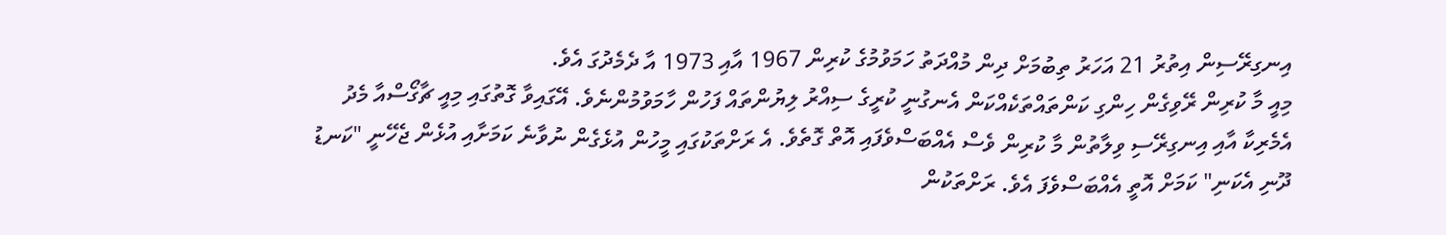އިނގިރޭސިން އިތުރު 21 އަހަރު ތިބުމަށް ދިން މުއްދަތު ހަމަވުމުގެ ކުރިން 1967 އާއި 1973 އާ ދެމެދުގަ އެވެ.
މިއީ މާ ކުރިން ރޭވިގެން ހިންގި ކަންތައްތަކެއްކަން އެނގުނީ ކުރީގެ ސިއްރު ލިޔުންތައް ފަހުން ހާމަވުމުންނެވެ. އޭގައިވާ ގޮތުގައި މިއީ ޗާގޯސްއާ މެދު އެމެރިކާ އާއި އިނގިރޭސި ވިލާތުން މާ ކުރިން ވެސް އެއްބަސްވެފައި އޮތް ގޮތެވެ. އެ ރަށްތަކުގައި މީހުން އުޅެގެން ނުވާނެ ކަމަށާއި އުޅެން ޖެހޭނީ "ކަނޑު ދޫނި އެކަނި" ކަމަށް އޮތީ އެއްބަސްވެފަ އެވެ. ރަށްތަކުން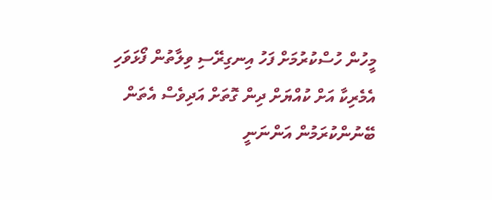މީހުން ހުސްކުރުމަށް ފަހު އިނގިރޭސި ވިލާތުން ފޯޅަވަހި އެމެރިކާ އަށް ކުއްޔަށް ދިން ގޮތަށް އަދިވެސް އެތަން ބޭނުންކުރަމުން އަންނަނީ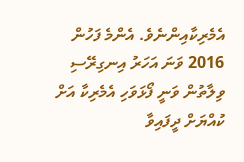އެމެރިކާއިންނެވެ. އެންމެ ފަހުން 2016 ވަނަ އަހަރު އިނގިރޭސި ވިލާތުން ވަނީ ފޯޅަވަހި އެމެރިކާ އަށް ކުއްޔަށް ދީފައިވާ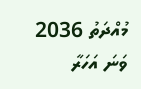މުއްދަތު 2036 ވަނަ އަހަރާ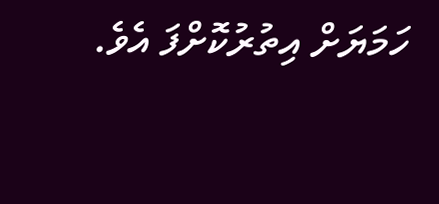ހަމަޔަށް އިތުރުކޮށްފަ އެވެ.